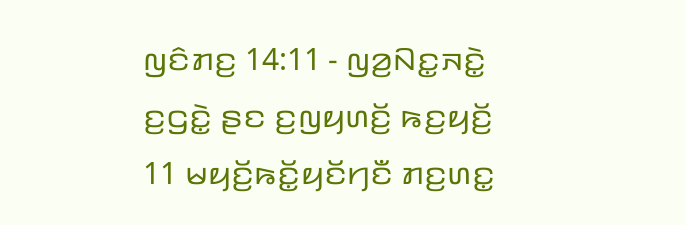ꤜꤢꤨꤊꤢ꤬ 14:11 - ꤜꤤ꤬ꤡꤢ꤭ꤏꤢꤧ꤭ ꤢ꤬ꤞꤢꤧ꤭ ꤔꤢ ꤢ꤬ꤜꤟꤛꤢꤩ꤬ ꤒꤢ꤬ꤟꤢꤩ꤬
11 ꤗꤟꤢꤩ꤬ꤒꤢꤩ꤭ꤟꤢꤩꤚꤢꤪ ꤊꤢ꤬ꤛꤢ꤭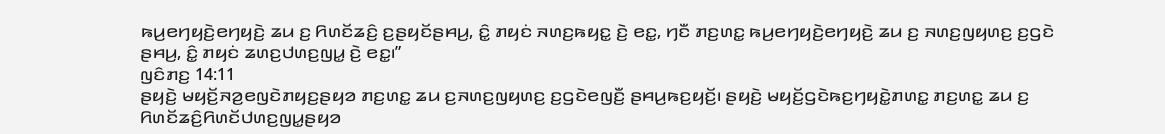ꤒꤣ꤬ꤕꤚꤟꤢꤧ꤬ꤕꤚꤟꤢꤧ꤬ ꤘꤣ ꤢ꤬ ꤖꤛꤢꤩꤘꤢꤨ꤬ ꤢ꤬ꤔꤟꤢꤩꤔꤌꤣ꤬, ꤢꤨ꤭ ꤊꤟꤢꤦ ꤏꤛꤢ꤬ꤒꤟꤢ꤭ ꤢꤧ꤬ ꤕꤢ꤭, ꤚꤢꤪ ꤊꤢ꤬ꤛꤢ꤭ ꤒꤣ꤬ꤕꤚꤟꤢꤧ꤬ꤕꤚꤟꤢꤧ꤬ ꤘꤣ ꤢ꤬ ꤏꤛꤢ꤬ꤜꤟꤛꤢ꤬ ꤢ꤬ꤞꤢꤧ ꤔꤌꤣ꤬, ꤢꤨ꤭ ꤊꤟꤢꤦ ꤘꤛꤢ꤬ꤓꤛꤢ꤬ꤜꤣ꤭ ꤢꤧ꤬ ꤕꤢ꤭꤯”
ꤜꤢꤨꤊꤢ꤬ 14:11
ꤔꤟꤢꤧ꤬ ꤗꤟꤢꤩ꤬ꤏꤤ꤬ꤕꤜꤢꤧꤊꤟꤢ꤬ꤔꤟꤤ ꤊꤢ꤬ꤛꤢ꤭ ꤘꤣ ꤢ꤬ꤏꤛꤢ꤬ꤜꤟꤛꤢ꤬ ꤢ꤬ꤞꤢꤧꤕꤜꤢꤪ꤬ ꤔꤌꤣ꤬ꤒꤢ꤬ꤟꤢꤩ꤬꤯ ꤔꤟꤢꤧ꤬ ꤗꤟꤢꤩ꤬ꤞꤢꤧꤒꤢ꤬ꤚꤟꤢꤧ꤭ꤊꤛꤢ꤭ ꤊꤢ꤬ꤛꤢ꤭ ꤘꤣ ꤢ꤬ ꤖꤛꤢꤩꤘꤢꤨ꤬ꤖꤛꤢꤩꤓꤛꤢ꤬ꤜꤣ꤭ꤔꤟꤤ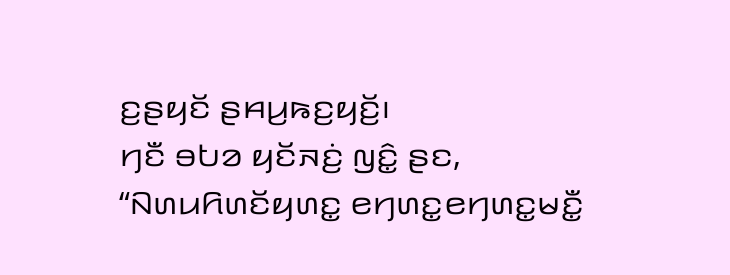ꤢ꤬ꤔꤟꤢꤩ ꤔꤌꤣ꤬ꤒꤢ꤬ꤟꤢꤩ꤬꤯
ꤚꤢꤪ ꤋꤝꤤ ꤟꤢꤩꤏꤢꤦ꤬ ꤜꤢꤨ꤭ ꤔꤢ, “ꤡꤛꤣꤖꤛꤢꤩꤟꤛꤢ꤭ ꤕꤚꤛꤢ꤭ꤕꤚꤛꤢ꤭ꤗꤢꤪ꤭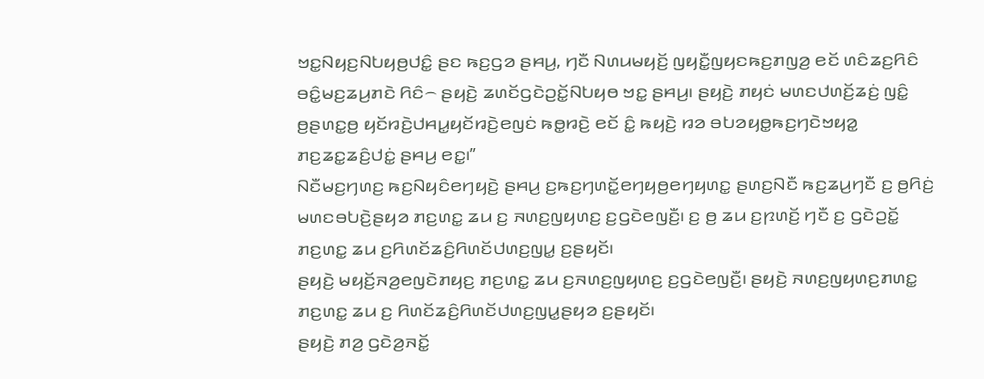ꤠꤢ꤭ꤡꤟꤢ꤬ꤡꤝꤟꤥ꤬ꤓꤢꤨ꤭ ꤔꤢ ꤒꤢ꤬ꤞꤤ ꤔꤌꤣ꤬, ꤚꤢꤪ ꤡꤛꤣꤗꤟꤢꤩ꤬ ꤜꤟꤢꤪ꤭ꤜꤟꤢꤒꤢ꤬ꤊꤜꤤ꤬ ꤕꤢꤩ ꤛꤢꤨꤘꤢ꤬ꤖꤢꤨ ꤋꤢꤨ꤭ꤗꤢ꤬ꤘꤣ꤬ꤊꤢꤧ ꤖꤢꤨ꤮ ꤔꤟꤢꤧ꤬ ꤘꤛꤢꤩꤞꤢꤧꤑꤢꤩ꤭ꤡꤝꤟꤥ ꤠꤢ꤭ ꤔꤌꤣ꤬꤯ ꤔꤟꤢꤧ꤬ ꤊꤟꤢꤦ ꤗꤛꤢꤓꤛꤢꤩ꤬ꤘꤢꤦ꤬ ꤜꤢꤨ꤭ ꤥ꤬ꤔꤛꤢ꤭ꤥ꤬ ꤟꤢꤩꤙꤢꤧ꤬ꤓꤌꤣ꤭ꤟꤢꤩꤙꤢꤧ꤬ꤕꤜꤢꤦ ꤒꤥ꤭ꤙꤢꤧ꤬ ꤕꤢꤩ ꤢꤨ꤭ ꤒꤟꤢꤧ꤬ ꤙꤤ ꤋꤝꤤꤟꤥ꤭ꤒꤢ꤬ꤚꤢꤧꤠꤟꤤ꤭ ꤊꤢ꤬ꤘꤢ꤭ꤘꤢꤨ꤬ꤓꤢꤦ꤭ ꤔꤌꤣ꤬ ꤕꤢ꤭꤯”
ꤡꤢꤪꤗꤢ꤬ꤚꤛꤢ꤬ ꤒꤢ꤬ꤡꤟꤢꤨꤕꤚꤟꤢꤧ꤬ ꤔꤌꤣ꤬ ꤢ꤬ꤒꤢ꤬ꤚꤛꤢꤩ꤭ꤕꤚꤟꤥ꤬ꤕꤚꤟꤛꤢ꤭ ꤔꤛꤢ꤬ꤡꤢꤪ ꤒꤢ꤬ꤘꤣ꤬ꤚꤢꤪ ꤢ꤬ ꤥ꤬ꤖꤢꤦ꤬ ꤗꤛꤢꤋꤝꤢꤧ꤬ꤔꤟꤤ ꤊꤢ꤬ꤛꤢ꤭ ꤘꤣ ꤢ꤬ ꤏꤛꤢ꤬ꤜꤟꤛꤢ꤬ ꤢ꤬ꤞꤢꤧꤕꤜꤢꤪ꤬꤯ ꤢ꤬ ꤥ꤬ ꤘꤣ ꤢ꤬ꤐꤛꤢꤩ꤬ ꤚꤢꤪ ꤢ꤬ ꤞꤢꤧꤑꤢꤩ꤭ ꤊꤢ꤬ꤛꤢ꤭ ꤘꤣ ꤢ꤬ꤖꤛꤢꤩꤘꤢꤨ꤬ꤖꤛꤢꤩꤓꤛꤢ꤬ꤜꤣ꤭ ꤢ꤬ꤔꤟꤢꤩ꤯
ꤔꤟꤢꤧ꤬ ꤗꤟꤢꤩ꤬ꤏꤤ꤬ꤕꤜꤢꤧꤊꤟꤢ꤬ ꤊꤢ꤬ꤛꤢ꤭ ꤘꤣ ꤢ꤬ꤏꤛꤢ꤬ꤜꤟꤛꤢ꤬ ꤢ꤬ꤞꤢꤧꤕꤜꤢꤪ꤬꤯ ꤔꤟꤢꤧ꤬ ꤏꤛꤢ꤬ꤜꤟꤛꤢ꤬ꤊꤛꤢ꤭ ꤊꤢ꤬ꤛꤢ꤭ ꤘꤣ ꤢ꤬ ꤖꤛꤢꤩꤘꤢꤨ꤬ꤖꤛꤢꤩꤓꤛꤢ꤬ꤜꤣ꤭ꤔꤟꤤ ꤢ꤬ꤔꤟꤢꤩ꤯
ꤔꤟꤢꤧ꤬ ꤊꤤ꤬ ꤞꤢꤧꤤ꤬ꤏꤢꤩ꤭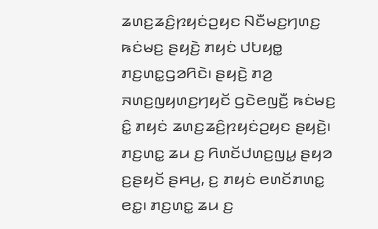ꤘꤛꤢ꤬ꤘꤢꤨ꤬ꤐꤟꤢꤦꤑꤟꤢ ꤡꤢꤪꤗꤢ꤬ꤚꤛꤢ꤬ ꤒꤢꤦꤗꤢ꤬ ꤔꤟꤢꤧ꤬ ꤊꤟꤢꤦ ꤓꤝꤟꤥ꤭ ꤊꤢ꤬ꤛꤢ꤭ꤞꤤꤖꤢꤧ꤯ ꤔꤟꤢꤧ꤬ ꤊꤤ꤬ ꤏꤛꤢ꤬ꤜꤟꤛꤢ꤬ꤚꤟꤢꤩ ꤞꤢꤧꤕꤜꤢꤪ꤬ ꤒꤢꤦꤗꤢ꤬ ꤢꤨ꤭ ꤊꤟꤢꤦ ꤘꤛꤢ꤬ꤘꤢꤨ꤬ꤐꤟꤢꤦꤑꤟꤢ ꤔꤟꤢꤧ꤬꤯
ꤊꤢ꤬ꤛꤢ꤭ ꤘꤣ ꤢ꤬ ꤖꤛꤢꤩꤓꤛꤢ꤬ꤜꤣ꤭ ꤔꤟꤤ ꤢ꤬ꤔꤟꤢꤩ ꤔꤌꤣ꤬, ꤢ꤬ ꤊꤟꤢꤦ ꤕꤛꤢꤩꤊꤛꤢ꤭ ꤕꤢ꤭꤯ ꤊꤢ꤬ꤛꤢ꤭ ꤘꤣ ꤢ꤬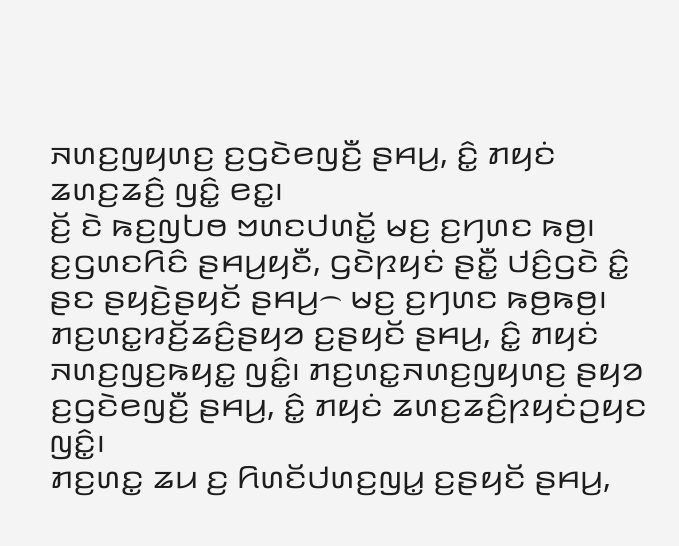ꤏꤛꤢ꤬ꤜꤟꤛꤢ꤬ ꤢ꤬ꤞꤢꤧꤕꤜꤢꤪ꤬ ꤔꤌꤣ꤬, ꤢꤨ꤭ ꤊꤟꤢꤦ ꤘꤛꤢ꤬ꤘꤢꤨ꤬ ꤜꤢꤨ꤭ ꤕꤢ꤭꤯
ꤢꤩ꤬ ꤢꤧ ꤒꤢ꤬ꤜꤝꤥ ꤠꤛꤢꤓꤛꤢꤩ꤭ ꤗꤢ꤬ ꤢ꤬ꤚꤛꤢ ꤒꤥ꤬꤯ ꤢ꤬ꤞꤛꤢꤖꤢꤨ ꤔꤌꤣ꤬ꤟꤢꤪ, ꤞꤢꤧꤐꤟꤢꤦ ꤔꤢꤪ꤭ ꤓꤢꤨ꤬ꤞꤢꤧ ꤢꤨ꤭ ꤔꤢ ꤔꤟꤢꤧ꤬ꤔꤟꤢꤩ ꤔꤌꤣ꤬꤮ ꤗꤢ꤬ ꤢ꤬ꤚꤛꤢ ꤒꤥ꤬ꤒꤥ꤬꤯
ꤊꤢ꤬ꤛꤢ꤭ꤙꤢꤩ꤬ꤘꤢꤨ꤬ꤔꤟꤤ ꤢ꤬ꤔꤟꤢꤩ ꤔꤌꤣ꤬, ꤢꤨ꤭ ꤊꤟꤢꤦ ꤏꤛꤢ꤬ꤜꤢ꤬ꤒꤟꤢ꤭ ꤜꤢꤨ꤭꤯ ꤊꤢ꤬ꤛꤢ꤭ꤏꤛꤢ꤬ꤜꤟꤛꤢ꤬ ꤔꤟꤤ ꤢ꤬ꤞꤢꤧꤕꤜꤢꤪ꤬ ꤔꤌꤣ꤬, ꤢꤨ꤭ ꤊꤟꤢꤦ ꤘꤛꤢ꤬ꤘꤢꤨ꤬ꤐꤟꤢꤦꤑꤟꤢ ꤜꤢꤨ꤭꤯
ꤊꤢ꤬ꤛꤢ꤭ ꤘꤣ ꤢ꤬ ꤖꤛꤢꤩꤓꤛꤢ꤬ꤜꤣ꤭ ꤢ꤬ꤔꤟꤢꤩ ꤔꤌꤣ꤬,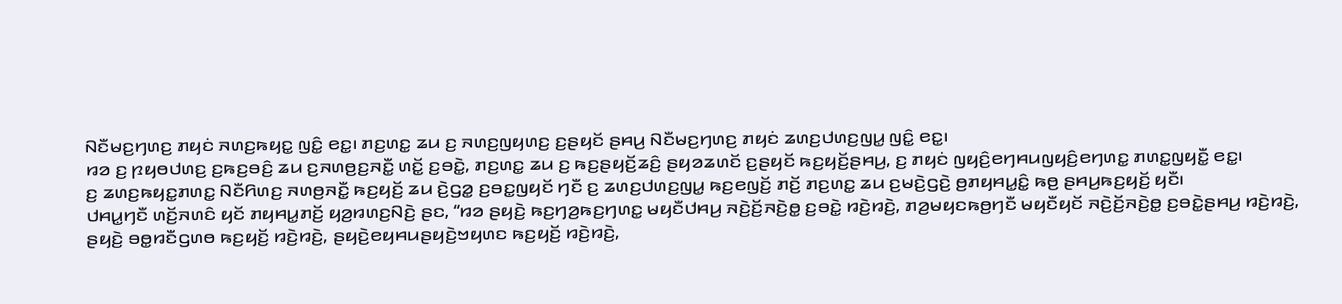ꤡꤢꤪꤗꤢ꤬ꤚꤛꤢ꤬ ꤊꤟꤢꤦ ꤏꤛꤢ꤬ꤒꤟꤢ꤭ ꤜꤢꤨ꤭ ꤕꤢ꤭꤯ ꤊꤢ꤬ꤛꤢ꤭ ꤘꤣ ꤢ꤬ ꤏꤛꤢ꤬ꤜꤟꤛꤢ꤬ ꤢ꤬ꤔꤟꤢꤩ ꤔꤌꤣ꤬ ꤡꤢꤪꤗꤢ꤬ꤚꤛꤢ꤬ ꤊꤟꤢꤦ ꤘꤛꤢ꤬ꤓꤛꤢ꤬ꤜꤣ꤭ ꤜꤢꤨ꤭ ꤕꤢ꤭꤯
ꤙꤤ ꤢ꤬ ꤐꤟꤥꤓꤛꤢ꤬ ꤢ꤬ꤒꤢ꤬ꤋꤢꤨ꤬ ꤘꤣ ꤢ꤬ꤏꤛꤥ꤬ꤢ꤬ꤏꤢꤪ꤭ ꤛꤢꤩ꤭ ꤢ꤬ꤋꤢꤧ꤭, ꤊꤢ꤬ꤛꤢ꤭ ꤘꤣ ꤢ꤬ ꤒꤢ꤬ꤔꤟꤢꤩ꤬ꤘꤢꤨ꤬ ꤔꤟꤤꤘꤛꤢꤩ ꤢ꤬ꤔꤟꤢꤩ ꤒꤢ꤬ꤟꤢꤩ꤬ꤔꤌꤣ꤬, ꤢ꤬ ꤊꤟꤢꤦ ꤜꤟꤢꤨ꤬ꤕꤚꤌꤣꤜꤟꤢꤨ꤬ꤕꤚꤛꤢ꤭ ꤊꤛꤢ꤭ꤜꤟꤢꤪ꤭ ꤕꤢ꤭꤯
ꤢ꤬ ꤘꤛꤢ꤬ꤒꤟꤢ꤭ꤊꤛꤢ꤭ ꤡꤢꤪꤖꤛꤢ꤬ ꤏꤛꤥ꤬ꤏꤢꤪ꤭ ꤒꤢ꤬ꤟꤢꤩ꤬ ꤘꤣ ꤢꤧ꤬ꤞꤤ꤭ ꤢ꤬ꤋꤢ꤭ꤜꤟꤢꤩ ꤚꤢꤪ ꤢ꤬ ꤘꤛꤢ꤬ꤓꤛꤢ꤬ꤜꤣ꤭ ꤒꤢ꤬ꤕꤜꤢꤩ꤬ ꤊꤢꤩ꤬ ꤊꤢ꤬ꤛꤢ꤭ ꤘꤣ ꤢ꤬ꤗꤢꤧ꤬ꤞꤢꤧ꤬ ꤥ꤬ꤊꤟꤌꤣ꤭ꤢꤨ꤭ ꤒꤥ꤬ ꤔꤌꤣ꤬ꤒꤢ꤬ꤟꤢꤩ꤬ ꤟꤢꤪ꤯
ꤓꤌꤣ꤭ꤚꤢꤪ ꤛꤢꤩ꤬ꤏꤛꤢꤨ ꤟꤢꤩ ꤊꤟꤌꤣ꤭ꤊꤢꤩ꤬ ꤟꤤ꤬ꤙꤛꤢ꤬ꤡꤢꤧ꤬ ꤔꤢ, “ꤙꤤ ꤔꤟꤢꤧ꤬ ꤒꤢ꤬ꤚꤤ꤬ꤒꤢ꤬ꤚꤛꤢ꤭ ꤗꤟꤢꤪꤓꤌꤣ꤬ ꤏꤢꤧ꤬ꤢꤩ꤬ꤏꤢꤧ꤬ꤥ꤭ ꤢ꤬ꤋꤢꤧ꤭ ꤙꤢꤧ꤬ꤙꤢꤧ꤬, ꤊꤤ꤬ꤗꤟꤢꤒꤥ꤬ꤚꤢꤪ ꤗꤟꤢꤪꤟꤢꤩ ꤏꤢꤧ꤬ꤢꤩ꤬ꤏꤢꤧ꤬ꤥ꤭ ꤢ꤬ꤋꤢꤧ꤭ꤔꤌꤣ꤬ ꤙꤢꤧ꤬ꤙꤢꤧ꤬, ꤔꤟꤢꤧ꤬ ꤋꤥ꤭ꤙꤢꤪꤞꤛꤥ ꤒꤢ꤬ꤟꤢꤩ꤬ ꤙꤢꤧ꤬ꤙꤢꤧ꤬, ꤔꤟꤢꤧ꤬ꤕꤟꤌꤣꤔꤟꤢꤧ꤬ꤠꤟꤛꤢ ꤒꤢ꤬ꤟꤢꤩ꤬ ꤙꤢꤧ꤬ꤙꤢꤧ꤬,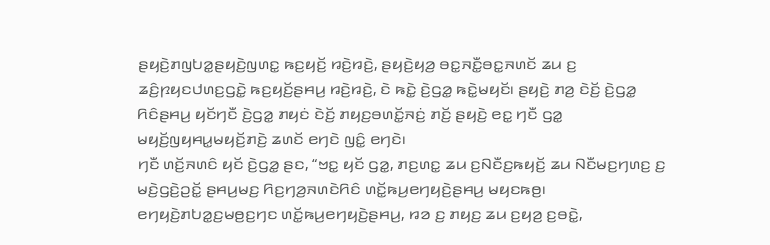ꤔꤟꤢꤧ꤬ꤊꤜꤝꤤ꤭ꤔꤟꤢꤧ꤬ꤜꤛꤢ꤭ ꤒꤢ꤬ꤟꤢꤩ꤬ ꤙꤢꤧ꤬ꤙꤢꤧ꤬, ꤔꤟꤢꤧ꤬ꤟꤤ꤬ ꤋꤢ꤭ꤏꤢꤪ꤭ꤋꤢ꤭ꤏꤛꤢꤩ ꤘꤣ ꤢ꤬ ꤘꤢꤨ꤬ꤐꤟꤢꤓꤛꤢ꤬ꤞꤢꤧ꤭ ꤒꤢ꤬ꤟꤢꤩ꤬ꤔꤌꤣ꤬ ꤙꤢꤧ꤬ꤙꤢꤧ꤬, ꤢꤧ ꤒꤢꤧ꤭ ꤢꤧ꤬ꤞꤤ꤭ ꤒꤢꤧ꤭ꤗꤟꤢꤩ꤯ ꤔꤟꤢꤧ꤬ ꤊꤤ꤬ ꤢꤧꤢꤩ꤬ ꤢꤧ꤬ꤞꤤ꤭ ꤖꤢꤨꤔꤌꤣ꤬ ꤟꤢꤩꤚꤢꤪ ꤢꤧ꤬ꤞꤤ꤭ ꤊꤟꤢꤦ ꤢꤧꤢꤩ꤬ ꤊꤟꤢ꤬ꤋꤛꤢꤩ꤭ꤏꤢꤦ꤬ ꤊꤢꤩ꤬ ꤔꤟꤢꤧ꤬ ꤕꤢ꤭ ꤚꤢꤪ ꤞꤤ꤭ ꤗꤟꤢꤩ꤬ꤜꤟꤌꤣ꤭ꤗꤟꤢꤩ꤬ꤊꤢꤧ꤬ ꤘꤛꤢꤩ ꤕꤚꤢꤧ ꤜꤢꤨ꤭ ꤕꤚꤢꤧ꤯
ꤚꤢꤪ ꤛꤢꤩ꤬ꤏꤛꤢꤨ ꤟꤢꤩ ꤢꤧ꤬ꤞꤤ꤭ ꤔꤢ, “ꤠꤢ꤭ ꤟꤢꤩ ꤞꤤ꤭, ꤊꤢ꤬ꤛꤢ꤭ ꤘꤣ ꤢ꤬ꤡꤢꤪꤢ꤬ꤒꤟꤢꤩ꤬ ꤘꤣ ꤡꤢꤪꤗꤢ꤬ꤚꤛꤢ꤬ ꤢ꤬ ꤗꤢꤧ꤬ꤞꤢꤧ꤬ꤑꤢꤩ꤭ ꤔꤌꤣ꤬ꤗꤢ꤬ ꤖꤢ꤬ꤚꤤ꤬ꤏꤛꤢꤧꤖꤢꤨ ꤛꤢꤩ꤭ꤒꤣ꤬ꤕꤚꤟꤢꤧ꤬ꤔꤌꤣ꤬ ꤗꤟꤢꤒꤥ꤬꤯ ꤕꤚꤟꤢꤧ꤬ꤊꤝꤤ꤭ꤢ꤬ꤗꤥ꤬ꤢ꤬ꤚꤢ ꤛꤢꤩ꤭ꤒꤣ꤬ꤕꤚꤟꤢꤧ꤬ꤔꤌꤣ꤬, ꤙꤤ ꤢ꤬ ꤊꤟꤢ꤬ ꤘꤣ ꤢ꤬ꤟꤤ꤬ ꤢ꤬ꤋꤢꤧ꤭,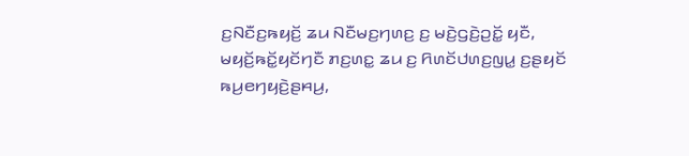ꤢ꤬ꤡꤢꤪꤢ꤬ꤒꤟꤢꤩ꤬ ꤘꤣ ꤡꤢꤪꤗꤢ꤬ꤚꤛꤢ꤬ ꤢ꤬ ꤗꤢꤧ꤬ꤞꤢꤧ꤬ꤑꤢꤩ꤭ ꤟꤢꤪ, ꤗꤟꤢꤩ꤬ꤒꤢꤩ꤭ꤟꤢꤩꤚꤢꤪ ꤊꤢ꤬ꤛꤢ꤭ ꤘꤣ ꤢ꤬ ꤖꤛꤢꤩꤓꤛꤢ꤬ꤜꤣ꤭ ꤢ꤬ꤔꤟꤢꤩ ꤒꤣ꤬ꤕꤚꤟꤢꤧ꤬ꤔꤌꤣ꤬,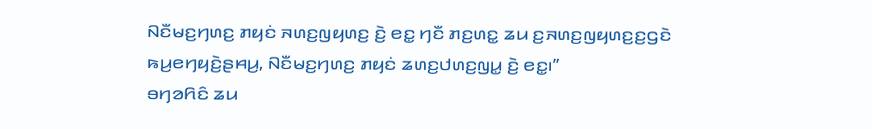ꤡꤢꤪꤗꤢ꤬ꤚꤛꤢ꤬ ꤊꤟꤢꤦ ꤏꤛꤢ꤬ꤜꤟꤛꤢ꤬ ꤢꤧ꤬ ꤕꤢ꤭ ꤚꤢꤪ ꤊꤢ꤬ꤛꤢ꤭ ꤘꤣ ꤢ꤬ꤏꤛꤢ꤬ꤜꤟꤛꤢ꤬ꤢ꤬ꤞꤢꤧ ꤒꤣ꤬ꤕꤚꤟꤢꤧ꤬ꤔꤌꤣ꤬, ꤡꤢꤪꤗꤢ꤬ꤚꤛꤢ꤬ ꤊꤟꤢꤦ ꤘꤛꤢ꤬ꤓꤛꤢ꤬ꤜꤣ꤭ ꤢꤧ꤬ ꤕꤢ꤭꤯”
ꤋꤚꤤꤖꤢꤨ ꤘꤣ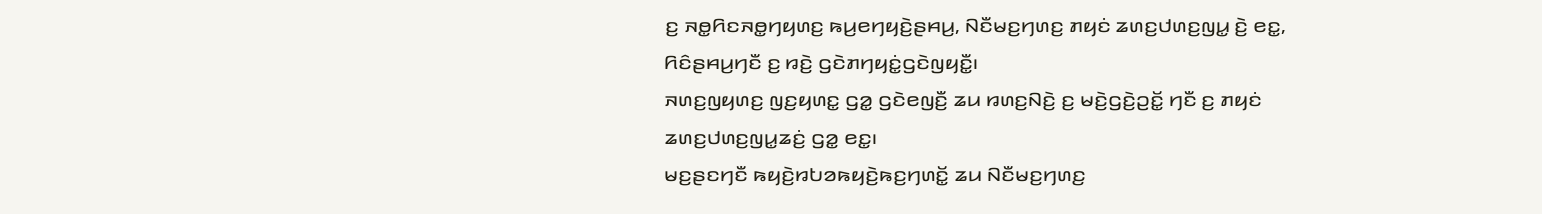ꤢ꤬ ꤏꤥ꤭ꤖꤢꤏꤥ꤭ꤚꤟꤛꤢ꤬ ꤒꤣ꤬ꤕꤚꤟꤢꤧ꤬ꤔꤌꤣ꤬, ꤡꤢꤪꤗꤢ꤬ꤚꤛꤢ꤬ ꤊꤟꤢꤦ ꤘꤛꤢ꤬ꤓꤛꤢ꤬ꤜꤣ꤭ ꤢꤧ꤬ ꤕꤢ꤭, ꤖꤢꤨꤔꤌꤣ꤬ꤚꤢꤪ ꤢ꤬ ꤙꤢꤧ꤬ ꤞꤢꤧꤊꤚꤟꤢꤦ꤭ꤞꤢꤧꤜꤟꤢꤪ꤭꤯
ꤏꤛꤢ꤬ꤜꤟꤛꤢ꤬ ꤜꤢ꤬ꤟꤛꤢ꤭ ꤞꤤ꤭ ꤞꤢꤧꤕꤜꤢꤪ꤬ ꤘꤣ ꤙꤛꤢ꤬ꤡꤢꤧ꤬ ꤢ꤬ ꤗꤢꤧ꤬ꤞꤢꤧ꤬ꤑꤢꤩ꤭ ꤚꤢꤪ ꤢ꤬ ꤊꤟꤢꤦ ꤘꤛꤢ꤬ꤓꤛꤢ꤬ꤜꤣ꤭ꤘꤢꤦ꤬ ꤞꤤ꤭ ꤕꤢ꤭꤯
ꤗꤢ꤬ꤔꤢꤚꤢꤪ ꤒꤟꤢꤧ꤬ꤙꤝꤤꤒꤟꤢꤧ꤬ꤒꤢ꤬ꤚꤛꤢꤩ꤭ ꤘꤣ ꤡꤢꤪꤗꤢ꤬ꤚꤛꤢ꤬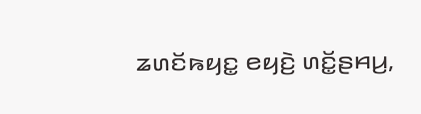ꤘꤛꤢꤩꤒꤟꤢ꤭ ꤕꤟꤢꤧ꤬ ꤛꤢꤩ꤭ꤔꤌꤣ꤬,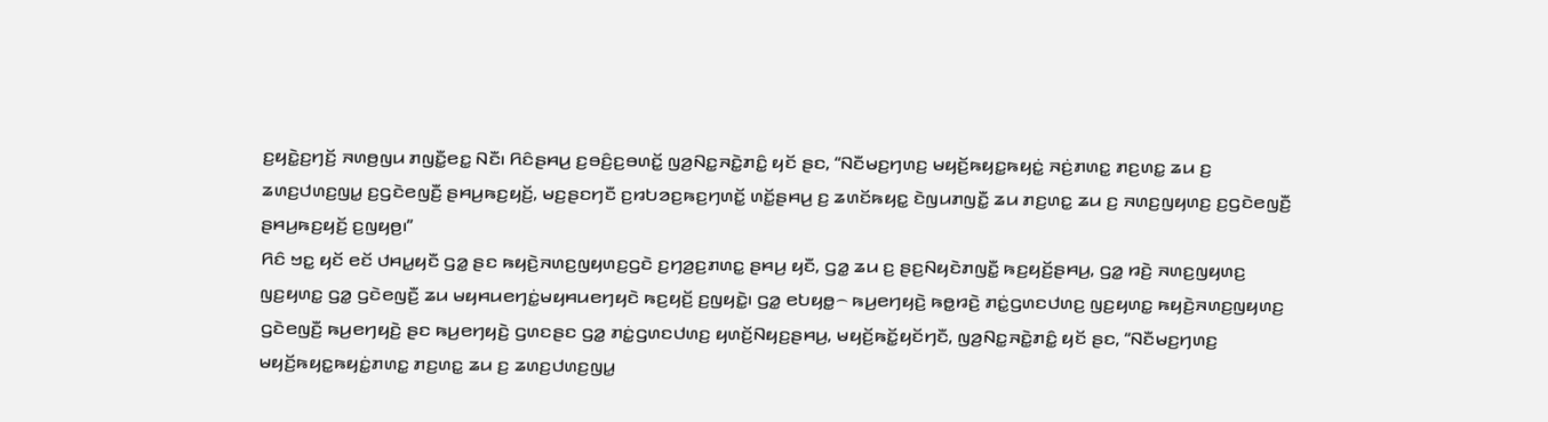ꤢ꤬ꤟꤢꤧ꤭ꤢ꤬ꤚꤢꤩ꤬ ꤏꤛꤥ꤬ꤜꤣ ꤊꤜꤢꤪ꤭ꤕꤢ꤭ ꤡꤢꤪ꤯ ꤖꤢꤨꤔꤌꤣ꤬ ꤢ꤬ꤋꤢꤨ꤬ꤢ꤬ꤋꤛꤢꤩ꤭ ꤜꤤ꤬ꤡꤢ꤭ꤏꤢꤧ꤭ꤊꤢꤨ꤭ ꤟꤢꤩ ꤔꤢ, “ꤡꤢꤪꤗꤢ꤬ꤚꤛꤢ꤬ ꤗꤟꤢꤩ꤬ꤒꤟꤢ꤭ꤒꤟꤢꤦ꤭ ꤏꤢꤦ꤬ꤊꤛꤢ꤭ ꤊꤢ꤬ꤛꤢ꤭ ꤘꤣ ꤢ꤬ ꤘꤛꤢ꤬ꤓꤛꤢ꤬ꤜꤣ꤭ ꤢ꤬ꤞꤢꤧꤕꤜꤢꤪ꤬ ꤔꤌꤣ꤬ꤒꤢ꤬ꤟꤢꤩ꤬, ꤗꤢ꤬ꤔꤢꤚꤢꤪ ꤢ꤬ꤙꤝꤤꤢ꤬ꤒꤢ꤬ꤚꤛꤢꤩ꤭ ꤛꤢꤩ꤭ꤔꤌꤣ꤬ ꤢ꤬ ꤘꤛꤢꤩꤒꤟꤢ꤭ ꤢꤧꤜꤣꤊꤜꤢꤪ꤭ ꤘꤣ ꤊꤢ꤬ꤛꤢ꤭ ꤘꤣ ꤢ꤬ ꤏꤛꤢ꤬ꤜꤟꤛꤢ꤬ ꤢ꤬ꤞꤢꤧꤕꤜꤢꤪ꤬ ꤔꤌꤣ꤬ꤒꤢ꤬ꤟꤢꤩ꤬ ꤢ꤬ꤜꤟꤥ꤬꤯”
ꤖꤢꤨ ꤠꤢ꤭ ꤟꤢꤩ ꤕꤢꤩ ꤓꤌꤣ꤭ꤟꤢꤪ ꤞꤤ꤭ ꤔꤢ ꤒꤟꤢꤧ꤬ꤏꤛꤢ꤬ꤜꤟꤛꤢ꤬ꤞꤢꤧ ꤢ꤬ꤚꤤ꤬ꤢ꤬ꤊꤛꤢ꤭ ꤔꤌꤣ꤬ ꤟꤢꤪ, ꤞꤤ꤭ ꤘꤣ ꤢ꤬ ꤔꤢ꤬ꤡꤟꤢꤧꤊꤜꤢꤪ꤭ ꤒꤢ꤬ꤟꤢꤩ꤬ꤔꤌꤣ꤬, ꤞꤤ꤭ ꤙꤢꤧ꤬ ꤏꤛꤢ꤬ꤜꤟꤛꤢ꤬ ꤜꤢ꤬ꤟꤛꤢ꤭ ꤞꤤ꤭ ꤞꤢꤧꤕꤜꤢꤪ꤬ ꤘꤣ ꤗꤟꤌꤣꤕꤚꤢꤦ꤭ꤗꤟꤌꤣꤕꤚꤟꤢꤧ ꤒꤢ꤬ꤟꤢꤩ꤬ ꤢ꤬ꤜꤟꤢꤧ꤭꤯ ꤞꤤ꤭ ꤕꤝꤟꤥ꤭꤮ ꤒꤣ꤬ꤕꤚꤟꤢꤧ꤬ ꤒꤥ꤭ꤙꤢꤧ꤬ ꤊꤢꤦ꤭ꤞꤛꤢꤓꤛꤢ꤬ ꤜꤢ꤬ꤟꤛꤢ꤭ ꤒꤟꤢꤧ꤬ꤏꤛꤢ꤬ꤜꤟꤛꤢ꤬ ꤞꤢꤧꤕꤜꤢꤪ꤬ ꤒꤣ꤬ꤕꤚꤟꤢꤧ꤬ ꤔꤢ ꤒꤣ꤬ꤕꤚꤟꤢꤧ꤬ ꤞꤛꤢꤔꤢ ꤞꤤ꤭ ꤊꤢꤦ꤭ꤞꤛꤢꤓꤛꤢ꤬ ꤟꤛꤢꤩ꤬ꤡꤟꤢ꤬ꤔꤌꤣ꤬, ꤗꤟꤢꤩ꤬ꤒꤢꤩ꤭ꤟꤢꤩꤚꤢꤪ, ꤜꤤ꤬ꤡꤢ꤭ꤏꤢꤧ꤭ꤊꤢꤨ꤭ ꤟꤢꤩ ꤔꤢ, “ꤡꤢꤪꤗꤢ꤬ꤚꤛꤢ꤬ ꤗꤟꤢꤩ꤬ꤒꤟꤢ꤭ꤒꤟꤢꤦ꤭ꤊꤛꤢ꤭ ꤊꤢ꤬ꤛꤢ꤭ ꤘꤣ ꤢ꤬ ꤘꤛꤢ꤬ꤓꤛꤢ꤬ꤜꤣ꤭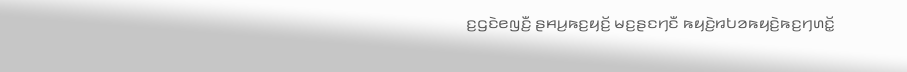ꤢ꤬ꤞꤢꤧꤕꤜꤢꤪ꤬ ꤔꤌꤣ꤬ꤒꤢ꤬ꤟꤢꤩ꤬ ꤗꤢ꤬ꤔꤢꤚꤢꤪ ꤒꤟꤢꤧ꤬ꤙꤝꤤꤒꤟꤢꤧ꤬ꤒꤢ꤬ꤚꤛꤢꤩ꤭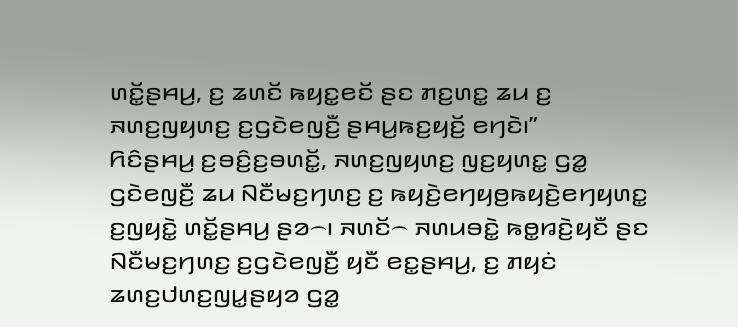ꤛꤢꤩ꤭ꤔꤌꤣ꤬, ꤢ꤬ ꤘꤛꤢꤩ ꤒꤟꤢ꤭ꤕꤢꤩ ꤔꤢ ꤊꤢ꤬ꤛꤢ꤭ ꤘꤣ ꤢ꤬ ꤏꤛꤢ꤬ꤜꤟꤛꤢ꤬ ꤢ꤬ꤞꤢꤧꤕꤜꤢꤪ꤬ ꤔꤌꤣ꤬ꤒꤢ꤬ꤟꤢꤩ꤬ ꤕꤚꤢꤧ꤯”
ꤖꤢꤨꤔꤌꤣ꤬ ꤢ꤬ꤋꤢꤨ꤬ꤢ꤬ꤋꤛꤢꤩ꤭, ꤏꤛꤢ꤬ꤜꤟꤛꤢ꤬ ꤜꤢ꤬ꤟꤛꤢ꤭ ꤞꤤ꤭ ꤞꤢꤧꤕꤜꤢꤪ꤬ ꤘꤣ ꤡꤢꤪꤗꤢ꤬ꤚꤛꤢ꤬ ꤢ꤬ ꤒꤟꤢꤧ꤬ꤕꤚꤟꤥ꤬ꤒꤟꤢꤧ꤬ꤕꤚꤟꤛꤢ꤭ ꤢ꤬ꤜꤟꤢꤧ꤭ ꤛꤢꤩ꤭ꤔꤌꤣ꤬ ꤔꤤ꤮꤯ ꤏꤛꤢꤩ꤮ ꤏꤛꤣꤋꤢꤧ꤭ ꤒꤥ꤭ꤙꤢꤧ꤬ꤟꤢꤪ ꤔꤢ ꤡꤢꤪꤗꤢ꤬ꤚꤛꤢ꤬ ꤢ꤬ꤞꤢꤧꤕꤜꤢꤪ꤬ ꤟꤢꤪ ꤕꤢ꤭ꤔꤌꤣ꤬, ꤢ꤬ ꤊꤟꤢꤦ ꤘꤛꤢ꤬ꤓꤛꤢ꤬ꤜꤣ꤭ꤔꤟꤤ ꤞꤤ꤭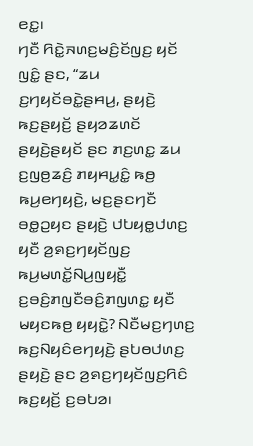ꤕꤢ꤭꤯
ꤚꤢꤪ ꤖꤢꤧ꤭ꤏꤛꤢ꤬ꤗꤢꤨ꤬ꤢꤩꤜꤢ꤬ ꤟꤢꤩ ꤜꤢꤨ꤭ ꤔꤢ, “ꤘꤣ ꤢ꤬ꤚꤟꤢꤩꤋꤢꤧ꤭ꤔꤌꤣ꤬, ꤔꤟꤢꤧ꤬ ꤒꤢ꤬ꤔꤟꤢꤩ꤬ ꤔꤟꤤꤘꤛꤢꤩ ꤔꤟꤢꤧ꤬ꤔꤟꤢꤩ ꤔꤢ ꤊꤢ꤬ꤛꤢ꤭ ꤘꤣ ꤢ꤬ꤜꤥ꤬ꤘꤢꤨ꤬ ꤊꤟꤌꤣ꤭ꤢꤨ꤭ ꤒꤥ꤬ ꤒꤣ꤬ꤕꤚꤟꤢꤧ꤬, ꤗꤢ꤬ꤔꤢꤚꤢꤪ ꤋꤥ꤭ꤑꤟꤢ ꤔꤟꤢꤧ꤬ ꤓꤝꤟꤥ꤭ꤓꤛꤢ꤬ ꤟꤢꤪ ꤤ꤬ꤎꤢ꤬ꤚꤟꤢꤩꤜꤢ꤬ ꤒꤣ꤬ꤗꤛꤢꤩ꤭ꤡꤣ꤬ꤜꤟꤢꤪ꤭ ꤢ꤬ꤋꤢꤨ꤬ꤊꤜꤢꤪꤋꤢꤨ꤬ꤊꤜꤛꤢ꤭ ꤟꤢꤪ ꤗꤟꤢꤒꤥ꤬ ꤟꤟꤢꤧ꤭? ꤡꤢꤪꤗꤢ꤬ꤚꤛꤢ꤬ ꤒꤢ꤬ꤡꤟꤢꤨꤕꤚꤟꤢꤧ꤬ ꤔꤝꤥꤓꤛꤢ꤬ ꤔꤟꤢꤧ꤬ ꤔꤢ ꤤ꤬ꤎꤢ꤬ꤚꤟꤢꤩꤜꤢ꤬ꤖꤢꤨ ꤒꤢ꤬ꤟꤢꤩ꤬ ꤢ꤬ꤋꤝꤤ꤯